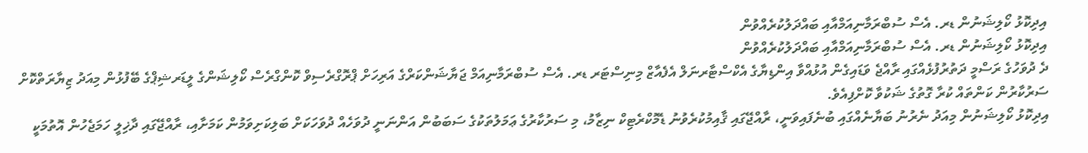އިދިކޮޅު ކޯލިޝަނުން ޑރ. އެސް ސުބްރަމާނިއަމްއާއި ބައްދަލުކުރެއްވުން
އިދިކޮޅު ކޯލިޝަނުން ޑރ. އެސް ސުބްރަމާނިއަމްއާއި ބައްދަލުކުރެއްވުން
ދެ ދުވަހުގެ ރަސްމީ ދަތުރުފުޅެއްގައި ރާއްޖެ ވަޑައިގެން އުޅުއްވާ އިންޑިޔާގެ އެކްސްޓާރނަލް އެފެއާޒް މިނިސްޓަރ ޑރ. އެސް ސުބްރަމާނިއަމް ޖަޔާޝަންކަރްގެ އަރިހަށް ޕްރޮގްރެސިވް ކޮންގްރެސް ކޯލިޝަންގެ ލީޑަރޝިޕްގެ ބޭފުޅުން މިއަދު ޒިޔާރަތްކޮށް ސަރުކާރުން ކަންތައް ކުރާ ގޮތުގެ ޝަކުވާ ކޮށްފިއެވެ.
އިދިކޮޅު ކޯލިޝަނުން މިއަދު ނެރުނު ބަޔާނެއްގައި ބުނެފައިވަނީ، ރާއްޖޭގައި ޤާއިމުކުރެވުނު ޑެމޮކްރެޓިކް ނިޒާމު، މި ސަރުކާރުގެ ޢަމަލުތަކުގެ ސަބަބުން އަންނަނީ ދުވަހެއް ދުވަހަކަށް ބަލިކަށިވަމުން ކަމަށާއި، ރާއްޖޭގައި ދާޚިލީ ހަމަޖެހުން އޮތުމަކީ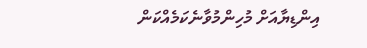އިންޑިޔާއަށް މުހިންމުވާނެކަމެއްކަން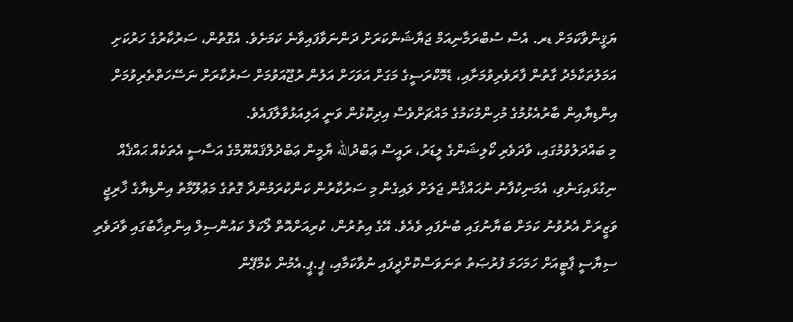ޔަޤީންވާކަމަށް ޑރ. އެސް ސުބްރަމާނިއަމް ޖަޔާޝަންކަރަށް ދަންނަވާފައިވާނެ ކަމަށެވެ. އެގޮތުން، ސަރުކާރުގެ ހަރުކަށި އަމަލުތަކާމެދު ގާތުން ފާރަވެރިވުމަށާއި، ޑެމޮކްރަސީގެ މަގަށް އަވަހަށް އަލުން ރުޖޫއަވުމަށް ސަރުކާރަށް ނަސޭހަތްތެރިވުމަށް އިންޑިޔާއިން ބާރުއެޅުމުގެ މުހިންމުކަމުގެ މައްޗަށްވެސް އިދިކޮޅުން ވަނީ އަލިއަޅުވާލާފައެވެ.
މި ބައްދަލުވުމުގައި، ވާދަވެރި ކޯލިޝަންގެ ލީޑަރު، ރައީސް ޢަބްދުالله ޔާމީން ޢަބްދުލްޤައްޔޫމްގެ އަސާސީ އެތަކެއް ޙައްޤެއް ނިގުޅައިގަނެވި، އެމަނިކުފާނު ނުޙައްޤުން ޖަލަށް ލައިގެން މި ސަރުކާރުން ކަންކުރަމުންދާ ގޮތުގެ މަޢުލޫމާތު އިންޑިޔާގެ ޚާރިޖީ ވަޒީރަށް އެރުވުނު ކަމަށް ބަޔާނުގައި ބުނެފައި ވެއެވެ. އޭގެ އިތުރުން، ކުރިއަށްއޮތް ލޯކަލް ކައުންސިލް އިންތިޚާބުގައި ވާދަވެރި ސިޔާސީ ޕާޓީއަށް ހަމަހަމަ ފުރުޞަތު ތަނަވަސްކޮށްދީފައި ނުވާކަމާއި، ޕީ.ޕީ.އެމުން ކެމްޕޭން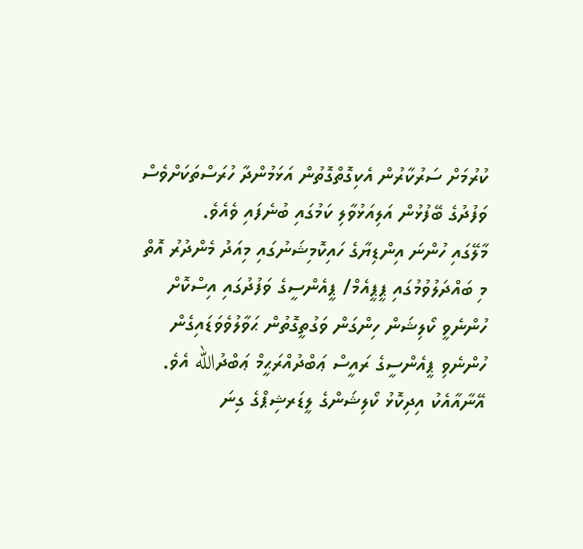ކުރުމަށް ސަރުކާރުން އެކިގޮތްގޮތުން އަޅަމުންދާ ހުރަސްތަކަށްވެސް ވަފުދުގެ ބޭފުޅުން އަލިއަޅުވާލި ކަމުގައި ބުނެފައި ވެއެވެ.
މާލޭގައި ހުންނަ އިންޑިޔާގެ ހައިކޮމިޝަނުގައި މިއަދު މެންދުރު އޮތް މި ބައްދަލުވުމުގައި ޕީޕީއެމް/ ޕީއެންސީގެ ވަފުދުގައި އިސްކޮށް ހުންނެވީ ކޯލިޝަން ހިންގަން ވަގުތީގޮތުން ޙަވާލުވެވަޑައިގެން ހުންނެވި ޕީއެންސީގެ ރައީސް ޢަބްދުއްރަޙީމް ޢަބްދުالله އެވެ. އޭނާއާއެކު އިދިކޮޅު ކޯލިޝަންގެ ލީޑަރޝިޕްގެ ގިނަ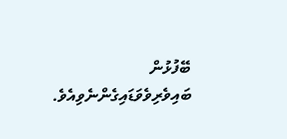ބޭފުޅުން ބައިވެރިވެވަޑައިގެންނެވިއެވެ.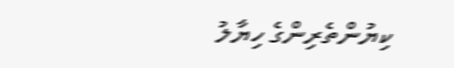ކިޔުންތެރިންގެ ހިޔާލު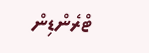ޓްރެންޑިން